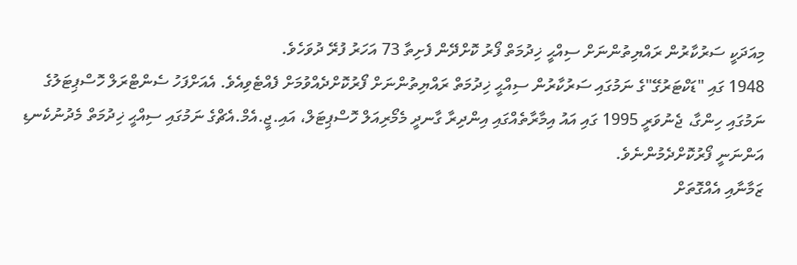މިއަދަކީ ސަރުކާރުން ރައްޔިތުންނަށް ސިއްޙީ ޚިދުމަތް ފޯރު ކޮށްދޭން ފެށިތާ 73 އަހަރު ފުރޭ ދުވަހެވެ.
1948 ގައި "ޑަކްޓަރުގޭ"ގެ ނަމުގައި ސަރުކާރުން ސިއްޙީ ޚިދުމަތް ރައްޔިތުންނަށް ފޯރުކޮށްދެއްވުމަށް ފެއްޓެވިއެވެ. އެއަށްފަހު ސެންޓްރަލް ހޮސްޕިޓަލުގެ ނަމުގައި ހިންގާ، ޖެނުވަރީ 1995 ގައި އައު އިމާރާތެއްގައި އިންދިރާ ގާނދީ މެމޯރިއަލް ހޮސްޕިޓަލް، އައި.ޖީ.އެމް.އެޗްގެ ނަމުގައި ސިއްޙީ ޚިދުމަތް މެދުނުކެނޑި އަންނަނީ ފޯރުކޮށްދެމުންނެވެ.
ޒަމާނާއި އެއްގޮތަށް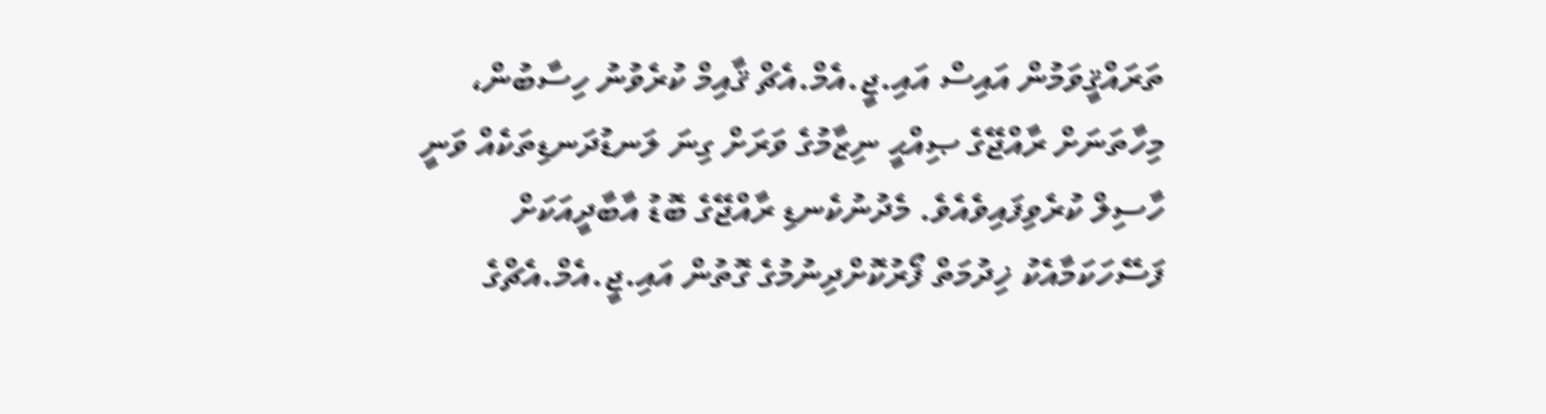ތަރައްޤީވަމުން އައިސް އައި.ޖީ.އެމް.އެޗް ޤާއިމް ކުރެވުނު ހިސާބުން، މިހާތަނަށް ރާއްޖޭގެ ޞިއްޙީ ނިޒާމުގެ ވަރަށް ގިނަ ލަނޑުދަނޑިތަކެއް ވަނީ ހާސިލް ކުރެވިފައިވެއެވެ. މެދުނުކެނޑި ރާއްޖޭގެ ބޮޑު އާބާދީއަކަށް ފަސޭހަކަމާއެކު ޚިދުމަތް ފޯރުކޮށްދިނުމުގެ ގޮތުން އައި.ޖީ.އެމް.އެޗްގެ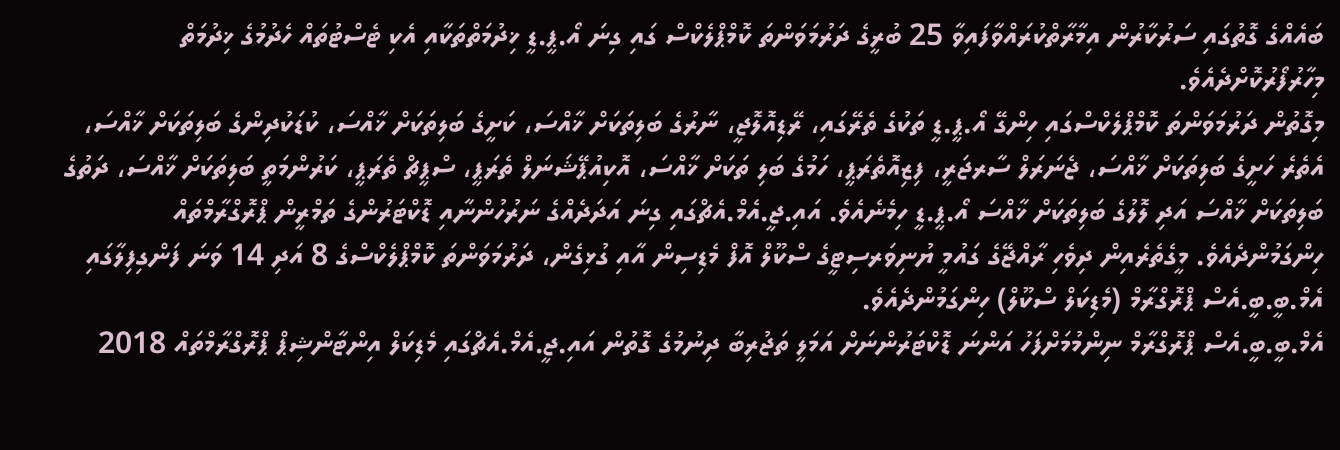ބައެއްގެ ގޮތުގައި ސަރުކާރުން އިމާރާތްކުރައްވާފައިވާ 25 ބުރީގެ ދަރުމަވަންތަ ކޮމްޕްލެކްސް ގައި ގިނަ އޯ.ޕީ.ޑީ ޚިދުމަތްތަކާއި އެކި ޓެސްޓުތައް ހެދުމުގެ ޚިދުމަތް މިހާރުފޯރުކޮށްދެއެވެ.
މިގޮތުން ދަރުމަވަންތަ ކޮމްޕްލެކްސްގައި ހިންގޭ އޯ.ޕީ.ޑީ ތަކުގެ ތެރޭގައި، ރޭޑިއޮލޮޖީ، ނާރުގެ ބަލިތަކަށް ޚާއްސަ، ކަށީގެ ބަލިތަކަށް ޚާއްސަ، ކުޑަކުދިންގެ ބަލިތަކަށް ޚާއްސަ، އެތެރެ ހަށީގެ ބަލިތަކަށް ޚާއްސަ، ޖެނަރަލް ސާރޖަރީ، ފިޒިއޮތެރަޕީ، ހަމުގެ ބަލި ތަކަށް ޚާއްސަ، އޮކިއުޕޭޝަނަލް ތެރަޕީ، ސްޕީޗް ތެރަޕީ، ކަރުންމަތީ ބަލިތަކަށް ޚާއްސަ، ދަތުގެ ބަލިތަކަށް ޚާއްސަ އަދި ލޮލުގެ ބަލިތަކަށް ޚާއްސަ އޯ.ޕީ.ޑީ ހިމެނެއެވެ. އައި.ޖީ.އެމް.އެޗްގައި ގިނަ އަދަދެއްގެ ނަރުހުންނާއި ޑޮކްޓަރުންގެ ތަމްރީން ޕްރޮގްރާމްތައް ހިންގަމުންދެއެވެ. މީގެތެރެއިން ދިވެހި ރާއްޖޭގެ ގައުމީ ޔުނިވަރސިޓީގެ ސްކޫލް އޮފް މެޑިސިން އާއި ގުޅިގެން، ދަރުމަވަންތަ ކޮމްޕްލެކްސްގެ 8 އަދި 14 ވަނަ ފަންގިފިލާގައި އެމް.ބީ.ބީ.އެސް ޕްރޮގްރާމް (މެޑިކަލް ސްކޫލް) ހިންގަމުންދެއެވެ.
އެމް.ބީ.ބީ.އެސް ޕްރޮގްރާމް ނިންމުމަށްފަހު އަންނަ ޑޮކްޓަރުންނަށް އަމަލީ ތަޖުރިބާ ދިނުމުގެ ގޮތުން އައި.ޖީ.އެމް.އެޗްގައި މެޑިކަލް އިންޓާންޝިޕް ޕްރޮގްރާމްތައް 2018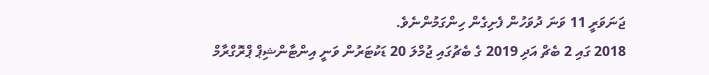ޖަނަވަރީ 11 ވަނަ ދުވަހުން ފެށިގެން ހިންގަމުންނެވެ.
2018 ގައި 2 ބެޗް އަދި 2019 ގެ ބެޗުގައި ޖުމްލަ 20 ޑަކުޓަރުން ވަނީ އިންޓާންޝިޕް ޕްރޮގްރާމް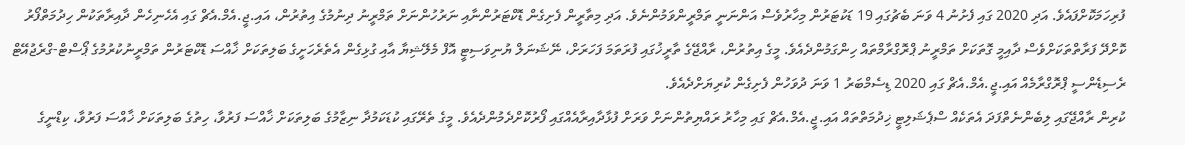ފުރިހަމަކޮށްފައެވެ. އަދި 2020 ގައި ފެށުނު 4 ވަނަ ބެޗުގައި 19 ޑަކުޓަރުން މިހާރުވެސް އަންނަނީ ތަމްރީންވަމުންނެވެ. އަދި މިތާރީން ފެށިގެން ޑޮކްޓަރުންނާއި ނަރުހުންނަށް ތަމްރީނު ދިނުމުގެ އިތުރުން، އައި.ޖީ.އެމް.އެޗް ގައި އެހެނިހެން ދާއިރާތަކުން ހިދުމަތްފޯރު ކޮށްދޭ ފަރާތްތަކަށްވެސް ދާއިމީ ގޮތަކަށް ތަމްރީނު ޕްރޮގްރާމްތައް ހިންގަމުންދެއެވެ. މީގެ އިތުރުން، ރާއްޖޭގެ ތާރީޚުގައި ފުރަތަމަ ފަހަރަށް، ނޭޝަނަލް ޔުނިވަސިޓީ އޮފް މެލޭޝިޔާ އާއި ގުޅިގެން އެތެރެހަށީގެ ބަލިތަކަށް ޚާއްސަ ޑޮކްޓަރުން ތަމްރީނުކުރުމުގެ ޕޯސްޓް-ގްރެޖުއޭޓް ރެސިޑެންސީ ޕްރޮގްރާމެއް އައި.ޖީ.އެމް.އެޗް ގައި 2020 ޑިސެމްބަރު 1 ވަނަ ދުވަހުން ފެށިގެން ކުރިޔަށްދެއެވެ.
ކުރިން ރާއްޖޭގައި ލިބެންނެތްފަދަ އެތަކެއް ސްޕެޝަލިޓީ ޚިދުމަތްތައް އައި.ޖީ.އެމް.އެޗް ގައި މިހާރު ރައްޔިތުންނަށް ވަރަށް ފުޅާދާއިރާއެއްގައި ފޯރުކޮށްދެމުންދެއެވެ. މީގެ ތެރޭގައި ކުޑަކަމުދާ ނިޒާމުގެ ބަލިތަކަށް ޚާއްސަ ފަރުވާ، ހިތުގެ ބަލިތަކަށް ޚާއްސަ ފަރުވާ، ކިޑްނީގެ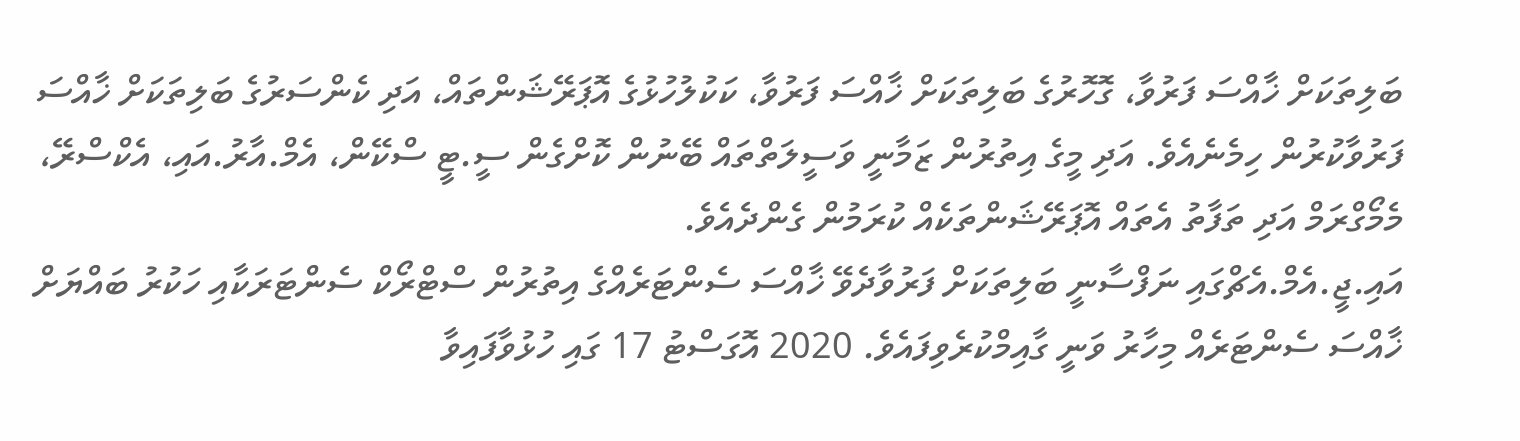ބަލިތަކަށް ޚާއްސަ ފަރުވާ، ގޮހޮރުގެ ބަލިތަކަށް ޚާއްސަ ފަރުވާ، ކަކުލުހުޅުގެ އޮޕަރޭޝަންތައް، އަދި ކެންސަރުގެ ބަލިތަކަށް ޚާއްސަ ފަރުވާކުރުން ހިމެނެއެވެ. އަދި މީގެ އިތުރުން ޒަމާނީ ވަސީލަތްތައް ބޭނުން ކޮށްގެން ސީ.ޓީ ސްކޭން، އެމް.އާރު.އައި، އެކްސްރޭ، މެމޯގްރަމް އަދި ތަފާތު އެތައް އޮޕަރޭޝަންތަކެއް ކުރަމުން ގެންދެއެވެ.
އައި.ޖީ.އެމް.އެޗްގައި ނަފްސާނީ ބަލިތަކަށް ފަރުވާދެވޭ ޚާއްސަ ސެންޓަރެއްގެ އިތުރުން ސްޓްރޯކް ސެންޓަރަކާއި ހަކުރު ބައްޔަށް ޚާއްސަ ސެންޓަރެއް މިހާރު ވަނީ ގާއިމްކުރެވިފައެވެ. 2020 އޮގަސްޓު 17 ގައި ހުޅުވާފައިވާ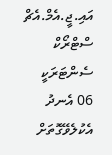އައި.ޖީ.އެމް.އެޗް ސްޓްރޯކް ސެންޓަރަކީ 06 އެނދު އެކުލެވޭގޮތަށް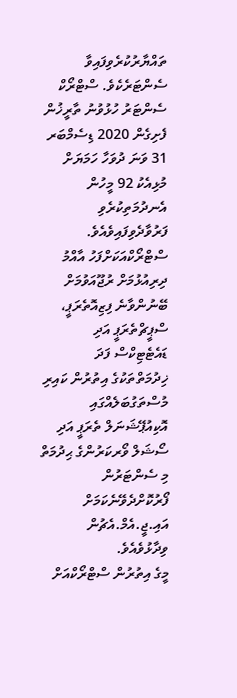ތައްޔާރުކުރެވިފައިވާ ސެންޓަރެކެވެ. ސްޓްރޯކް ސެންޓަރު ހުޅުވުނު ތާރީޚުން ފެށިގެން 2020 ޑިސެމްބަރ 31 ވަނަ ދުވަހާ ހަމަޔަށް މުޅިއެކު 92 މީހުން އެނދުމަތިކުރެވި ފަރުވާދެވިފައިވެއެވެ. ސްޓްރޯކްއަކަށްފަހު އާއްމު ދިރިއުޅުމަށް ރުޖޫއަވުމަށް ބޭނުންވާނެ ފިޒިއޮތެރަޕީ، ސްޕީޗްތެރަޕީ އަދި ޑައެޓެޓިކްސް ފަދަ ޚިދުމަތްތަކުގެ އިތުރުން ކައިރި މުސްތަގުބަލެއްގައި އޮކިއުޕޭޝަނަލް ތެރަޕީ އަދި ސޯޝަލް ވޯރކަރުންގެ ޙިދުމަތް މި ސެންޓަރުން ފޯރުކޮށްދެވޭނެކަމަށް އައި.ޖީ.އެމް.އެޗުން ވިދާޅުވެއެވެ.
މީގެ އިތުރުން ސްޓްރޯކްއަށް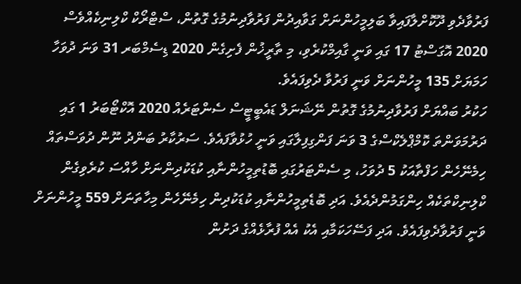ފަރުވާދެވި ދޫކޮށްލާފައިވާ ބަލިމީހުންނަށް ގަވާއިދުން ފަރުވާދިނުމުގެ ގޮތުން، ސްޓްރޯކް ކްލިނިކެއްވެސް 2020 އޮގަސްޓު 17 ގައި ވަނީ ގާއިމްކުރެވި، މި ތާރީޚުން ފެށިގެން 2020 ޑިސެމްބަރ 31 ވަނަ ދުވަހާ ހަމަޔަށް 135 މީހުންނަށް ވަނީ ފަރުވާ ދެވިފައެވެ.
ހަކުރު ބައްޔަށް ފަރުވާދިނުމުގެ ގޮތުން ނޭޝަނަލް ޑައެބީޓީސް ސެންޓަރެއް 2020 އޮކްޓޯބަރު 1 ގައި ދަރުމަވަންތަ ކޮމްޕްލެކްސްގެ 3 ވަނަ ފަންގިފިލާގައި ވަނީ ހުޅުވާފައެވެ. ސަރުކާރު ބަންދު ނޫން ދުވަސްތައް ހިމެނޭހެން ހަފްތާއަކު 5 ދުވަހު، މި ސެންޓަރުގައި ބޮޑުތިމީހުންނާއި ކުޑަކުދިންނަށް ހާއްސަ ކުރެވިގެން ކްލިނިކްތަކެއް ހިންގަމުންދެއެވެ. އަދި ބޮޑެތިމީހުންނާއި ކުޑަކުދިން ހިމެނޭހެން މިހާތަނަށް 559 މީހުންނަށް ވަނީ ފަރުވާދެވިފައެވެ. އަދި ފަސޭހަކަމާއި އެކު އެއް ފުރާޅެއްގެ ދަށުން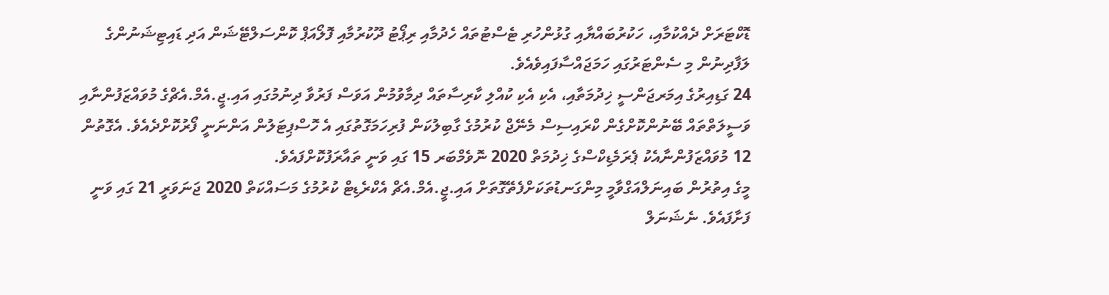ޑޮކްޓަރަށް ދެއްކުމާއި، ހަކުރުބައްޔާއި ގުޅުންހުރި ޓެސްޓުތައް ހެދުމާއި ރިޕޯޓު ދޫކުރުމާއި ފޮލޯއަޕް ކޮންސަލްޓޭޝަން އަދި ޑައިޓިޝަނުންގެ ލަފާދިނުން މި ސެންޓަރުގައި ހަމަޖައްސާފައިވެއެވެ.
24 ގަޑިއިރުގެ އިމަރޖަންސީ ޚިދުމަތާއި، އެކި އެކި ކުއްލި ކާރިސާތައް ދިމާވުމުން އަވަސް ފަރުވާ ދިނުމުގައި އައި.ޖީ.އެމް.އެޗްގެ މުވައްޒަފުންނާއި ވަސީލަތްތައް ބޭނުންކޮށްގެން ކްރައިސިސް މެނޭޖް ކުރުމުގެ ގާބިލުކަން ފުރިހަމަގޮތުގައި އެ ހޮސްޕިޓަލުން އަންނަނީ ފޯރުކޮށްދެއެވެ. އެގޮތުން 12 މުވައްޒަފުންނާއެކު ޕެރަމެޑިކްސްގެ ޚިދުމަތް 2020 ނޮވެމްބަރ 15 ގައި ވަނީ ތައާރަފުކޮށްފައެވެ.
މީގެ އިތުރުން ބައިނަލްއަގްވާމީ މިންގަނޑުތަކަށްފެތޭގޮތަށް އައި.ޖީ.އެމް.އެޗް އެކްރެޑިޓް ކުރުމުގެ މަސައްކަތް 2020 ޖަނަވަރީ 21 ގައި ވަނީ ފަށާފައެވެ. ނެޝަނަލް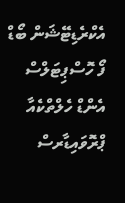އެކްރެޑިޓޭޝަން ބޯޑް ފޯ ހޮސްޕިޓަލްސް އެންޑް ހެލްތްކެއާ ޕްރޮވައިޑާރސް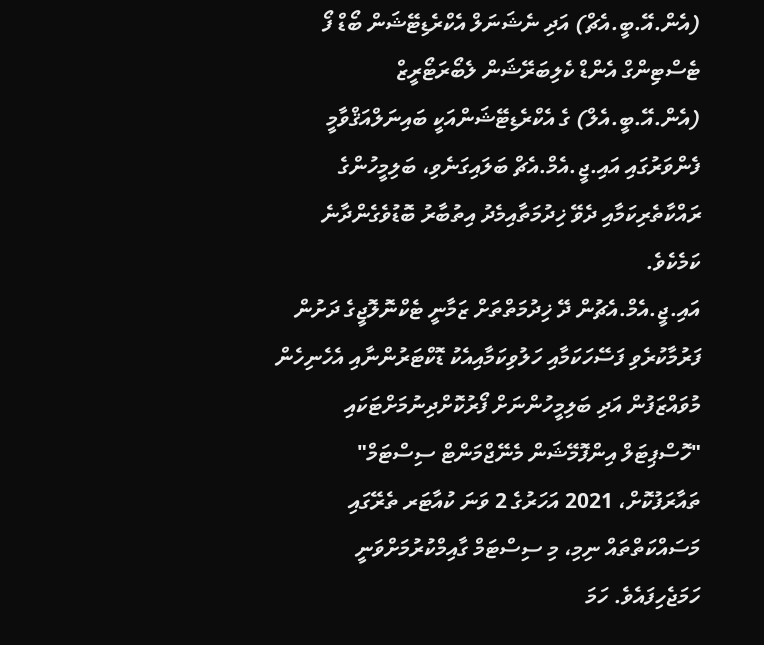(އެން.އޭ.ބީ.އެޗް) އަދި ނެޝަނަލް އެކްރެޑިޓޭޝަން ބޯޑް ފޯ ޓެސްޓިންގް އެންޑް ކެލިބަރޭޝަން ލެބޯރަޓޯރީޒް (އެން.އޭ.ބީ.އެލް) ގެ އެކްރެޑިޓޭޝަންއަކީ ބައިނަލްއަޤްވާމީ ފެންވަރުގައި އައި.ޖީ.އެމް.އެޗް ބަލައިގަނެވި، ބަލިމީހުންގެ ރައްކާތެރިކަމާއި ދެވޭ ޚިދުމަތާއިމެދު އިތުބާރު ބޮޑުވެގެންދާނެ ކަމެކެވެ.
އައި.ޖީ.އެމް.އެޗުން ދޭ ޚިދުމަތްތަށް ޒަމާނީ ޓެކްނޮލޮޖީގެ ދަށުން ފަރުމާކުރެވި ފަސޭހަކަމާއި ހަލުވިކަމާއިއެކު ޑޮކްޓަރުންނާއި އެހެނިހެން މުވައްޒަފުން އަދި ބަލިމީހުންނަށް ފޯރުކޮށްދިނުމަށްޓަކައި "ހޮސްޕިޓަލް އިންފޮމޭޝަން މެނޭޖްމަންޓް ސިސްޓަމް" ތައާރަފުކޮށް، 2021 އަހަރުގެ 2 ވަނަ ކުއާޓަރ ތެރޭގައި މަސައްކަތްތައް ނިމި، މި ސިސްޓަމް ގާއިމްކުރުމަށްވަނީ ހަމަޖެހިފައެވެ. ހަމަ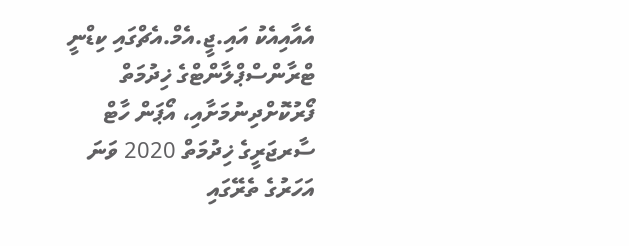އެއާއިއެކު އައި.ޖީ.އެމް.އެޗްގައި ކިޑްނީ ޓްރާންސްޕްލާންޓްގެ ޚިދުމަތް ފޯރުކޮށްދިނުމަށާއި، އޯޕަން ހާޓް ސާރޖަރީގެ ޚިދުމަތް 2020 ވަނަ އަހަރުގެ ތެރޭގައި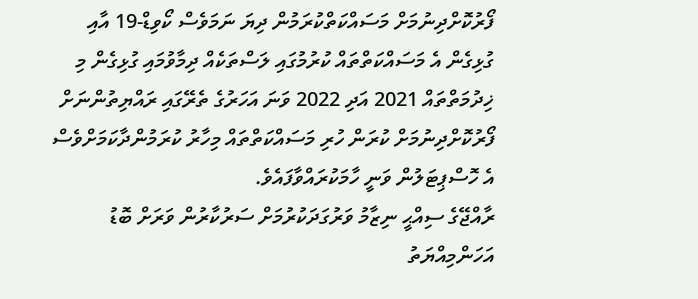ފޯރުކޮށްދިނުމަށް މަސައްކަތްކުރަމުން ދިޔަ ނަމަވެސް ކޯވިޑް-19 އާއި ގުޅިގެން އެ މަސައްކަތްތައް ކުރުމުގައި ލަސްތަކެއް ދިމާވުމައި ގުޅިގެން މި ޚިދުމަތްތައް 2021 އަދި 2022 ވަނަ އަހަރުގެ ތެރޭގައި ރައްޔިތުންނަށް ފޯރުކޮށްދިނުމަށް ކުރަން ހުރި މަސައްކަތްތައް މިހާރު ކުރަމުންދާކަމަށްވެސް އެ ހޮސްޕިޓަލުން ވަނީ ހާމަކުރައްވާފައެވެ.
ރާއްޖޭގެ ސިއްޙީ ނިޒާމު ވަރުގަދަކުރުމަށް ސަރުކާރުން ވަރަށް ބޮޑު އަހަންމިއްޔަތު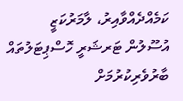ކަމެއްދެއްވާއިރު، ލާމަރުކަޒީ އުސޫލުން ޓަރޝަރީ ހޮސްޕިޓަލުތައް ބާރުވެރިކުރުމަށް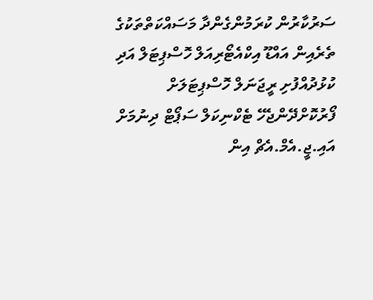ސަރުކާރުން ކުރަމުންގެންދާ މަސައްކަތްތަކުގެ ތެރެއިން އައްޑޫ އިކްއެޓޯރިއަލް ހޮސްޕިޓަލް އަދި ކުޅުދުއްފުށި ރީޖަނަލް ހޮސްޕިޓަލަށް ފޯރުކޮށްދޭންޖެހޭ ޓެކްނިކަލް ސަޕޯޓް ދިނުމަށް އައި.ޖީ.އެމް.އެޗް އިން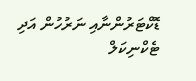ޑޮކްޓަރުންނާއި ނަރުހުން އަދި ޓެކްނިކަލް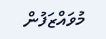މުވައްޒަފުން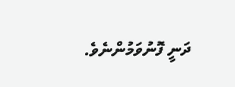ދަނީ ފޮނުވަމުންނެވެ.